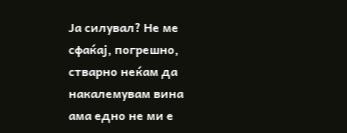Ја силувал? Не ме сфаќај, погрешно, стварно неќам да накалемувам вина ама едно не ми е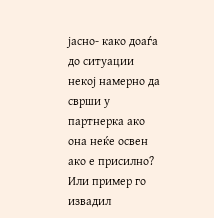јасно- како доаѓа до ситуации некој намерно да сврши у партнерка ако она неќе освен ако е присилно? Или пример го извадил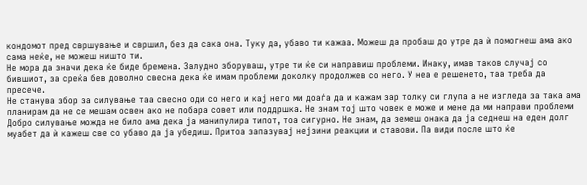кондомот пред свршување и свршил, без да сака она. Туку да, убаво ти кажаа. Можеш да пробаш до утре да ѝ помогнеш ама ако сама неќе, не можеш ништо ти.
Не мора да значи дека ќе биде бремена. Залудно зборуваш, утрe ти ќе си направиш проблеми. Инаку, имав таков случај со бившиот, за среќа бев доволно свесна дека ќе имам проблеми доколку продолжев со него. У неа е решенето, таа треба да пресече.
Не станува збор за силување таа свесно оди со него и кај него ми доаѓа да и кажам зар толку си глупа а не изгледа за така ама планирам да не се мешам освен ако не побара совет или поддршка. Не знам тој што човек е може и мене да ми направи проблеми
Добро силување можда не било ама дека ја манипулира типот, тоа сигурно. Не знам, да земеш онака да ја седнеш на еден долг муабет да ѝ кажеш све со убаво да ја убедиш. Притоа запазувај нејзини реакции и ставови. Па види после што ќе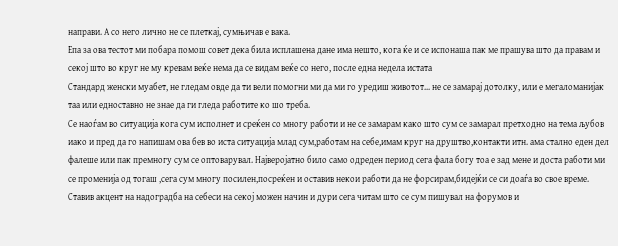направи. А со него лично не се плеткај, сумњичав е вака.
Епа за ова тестот ми побара помош совет дека била исплашена дане има нешто, кога ќе и се испонаша пак ме прашува што да правам и секој што во круг не му кревам веќе нема да се видам веќе со него, после една недела истата
Стандард женски муабет, не гледам овде да ти вели помогни ми да ми го уредиш животот... не се замарај дотолку, или е мегаломанијак таа или едноставно не знае да ги гледа работите ко шо треба.
Се наоѓам во ситуација кога сум исполнет и среќен со многу работи и не се замарам како што сум се замарал претходно на тема љубов иако и пред да го напишам ова бев во иста ситуација млад сум,работам на себе,имам круг на друштво,контакти итн. ама стално еден дел фалеше или пак премногу сум се оптоварувал. Најверојатно било само одреден период сега фала богу тоа е зад мене и доста работи ми се променија од тогаш ,сега сум многу посилен,посреќен и оставив некои работи да не форсирам,бидејќи се си доаѓа во свое време. Ставив акцент на надоградба на себеси на секој можен начин и дури сега читам што се сум пишувал на форумов и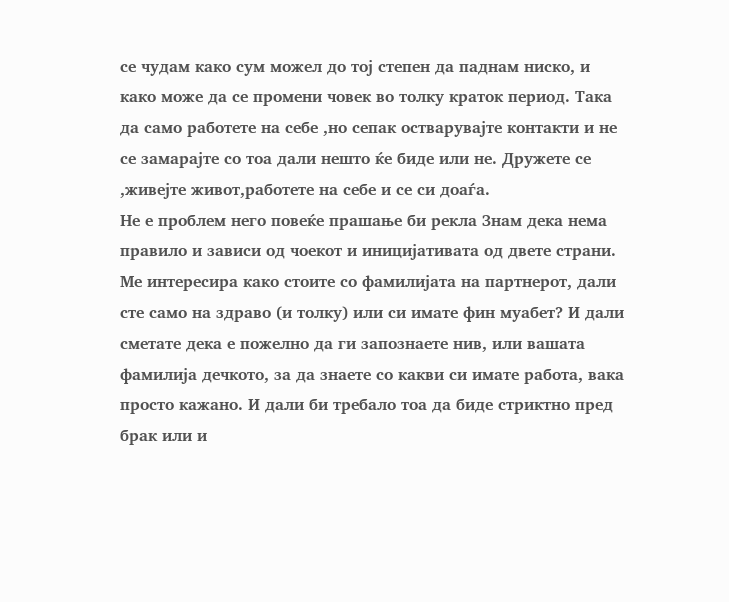се чудам како сум можел до тој степен да паднам ниско, и како може да се промени човек во толку краток период. Така да само работете на себе ,но сепак остварувајте контакти и не се замарајте со тоа дали нешто ќе биде или не. Дружете се ,живејте живот,работете на себе и се си доаѓа.
Не е проблем него повеќе прашање би рекла Знам дека нема правило и зависи од чоекот и иницијативата од двете страни. Ме интересира како стоите со фамилијата на партнерот, дали сте само на здраво (и толку) или си имате фин муабет? И дали сметате дека е пожелно да ги запознаете нив, или вашата фамилија дечкото, за да знаете со какви си имате работа, вака просто кажано. И дали би требало тоа да биде стриктно пред брак или и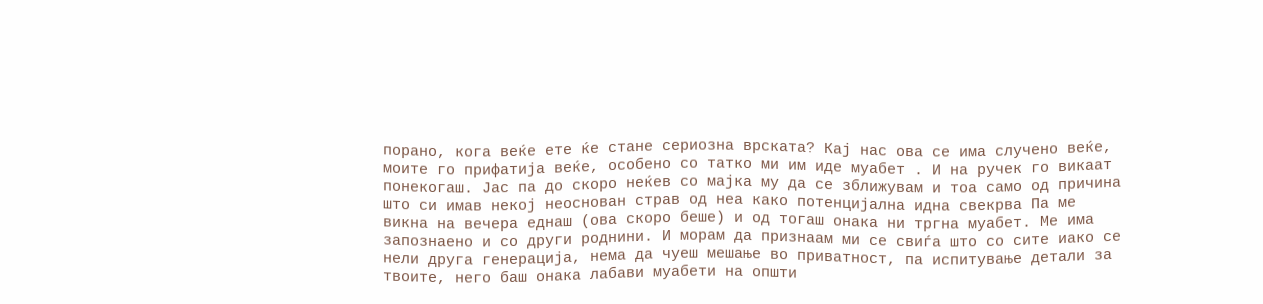порано, кога веќе ете ќе стане сериозна врската? Кај нас ова се има случено веќе, моите го прифатија веќе, особено со татко ми им иде муабет . И на ручек го викаат понекогаш. Јас па до скоро неќев со мајка му да се зближувам и тоа само од причина што си имав некој неоснован страв од неа како потенцијална идна свекрва Па ме викна на вечера еднаш (ова скоро беше) и од тогаш онака ни тргна муабет. Ме има запознаено и со други роднини. И морам да признаам ми се свиѓа што со сите иако се нели друга генерација, нема да чуеш мешање во приватност, па испитување детали за твоите, него баш онака лабави муабети на општи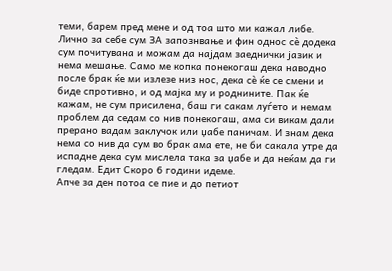теми, барем пред мене и од тоа што ми кажал либе. Лично за себе сум ЗА запознвање и фин однос сѐ додека сум почитувана и можам да најдам заеднички јазик и нема мешање. Само ме копка понекогаш дека наводно после брак ќе ми излезе низ нос, дека сѐ ќе се смени и биде спротивно, и од мајка му и роднините. Пак ќе кажам, не сум присилена, баш ги сакам луѓето и немам проблем да седам со нив понекогаш, ама си викам дали прерано вадам заклучок или џабе паничам. И знам дека нема со нив да сум во брак ама ете, не би сакала утре да испадне дека сум мислела така за џабе и да неќам да ги гледам. Едит Скоро 6 години идеме.
Апче за ден потоа се пие и до петиот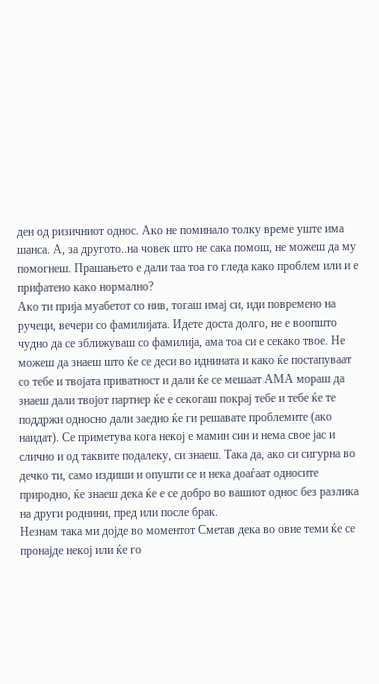ден од ризичниот однос. Ако не поминало толку време уште има шанса. А, за другото..на човек што не сака помош, не можеш да му помогнеш. Прашањето е дали таа тоа го гледа како проблем или и е прифатено како нормално?
Ако ти прија муабетот со нив, тогаш имај си, иди повремено на ручеци, вечери со фамилијата. Идете доста долго, не е воопшто чудно да се зближуваш со фамилија, ама тоа си е секако твое. Не можеш да знаеш што ќе се деси во иднината и како ќе постапуваат со тебе и твојата приватност и дали ќе се мешаат АМА мораш да знаеш дали твојот партнер ќе е секогаш покрај тебе и тебе ќе те поддржи односно дали заедно ќе ги решавате проблемите (ако наидат). Се приметува кога некој е мамин син и нема свое јас и слично и од таквите подалеку, си знаеш. Така да, ако си сигурна во дечко ти, само издиши и опушти се и нека доаѓаат односите природно, ќе знаеш дека ќе е се добро во вашиот однос без разлика на други роднини, пред или после брак.
Незнам така ми дојде во моментот Сметав дека во овие теми ќе се пронајде некој или ќе го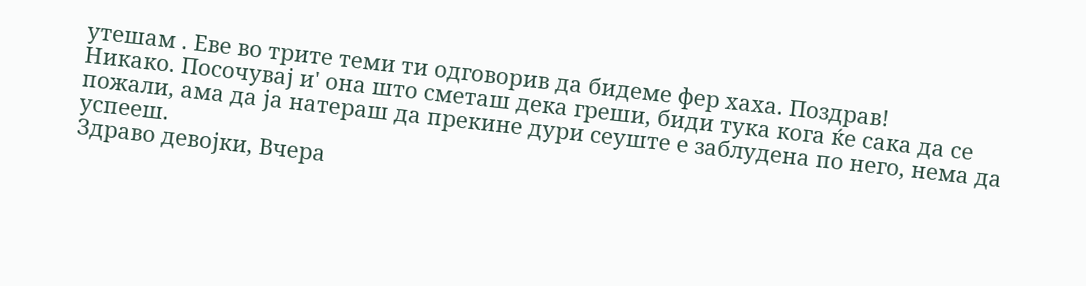утешам . Еве во трите теми ти одговорив да бидеме фер хаха. Поздрав!
Никако. Посочувај и' она што сметаш дека греши, биди тука кога ќе сака да се пожали, ама да ја натераш да прекине дури сеуште е заблудена по него, нема да успееш.
Здраво девојки, Вчера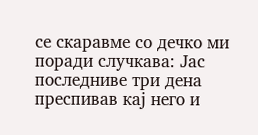се скаравме со дечко ми поради случкава: Јас последниве три дена преспивав кај него и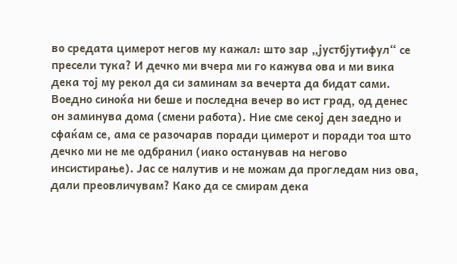во средата цимерот негов му кажал: што зар „јустбјутифул“ се пресели тука? И дечко ми вчера ми го кажува ова и ми вика дека тој му рекол да си заминам за вечерта да бидат сами. Воедно синоќа ни беше и последна вечер во ист град, од денес он заминува дома (смени работа). Ние сме секој ден заедно и сфаќам се, ама се разочарав поради цимерот и поради тоа што дечко ми не ме одбранил (иако останував на негово инсистирање). Јас се налутив и не можам да прогледам низ ова, дали преовличувам? Како да се смирам дека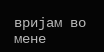вријам во мене